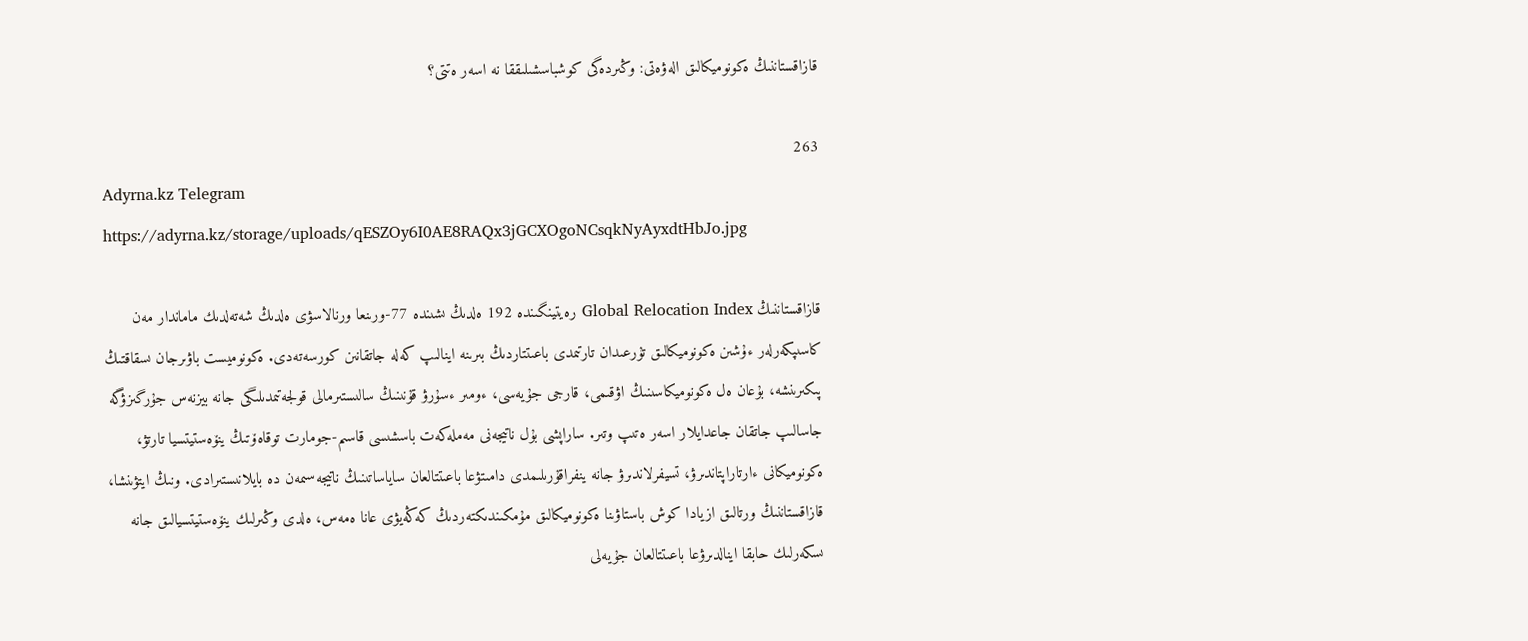قازاقستاننىڭ ەكونوميكالىق الەۋەتى: وڭىردەگى كوشباسشىلىققا نە اسەر ەتتى؟

263
Adyrna.kz Telegram
https://adyrna.kz/storage/uploads/qESZOy6I0AE8RAQx3jGCXOgoNCsqkNyAyxdtHbJo.jpg

قازاقستاننىڭ Global Relocation Index رەيتينگىندە 192 ەلدىڭ ىشىندە 77-ورىنعا ورنالاسۋى ەلدىڭ شەتەلدىك ماماندار مەن كاسىپكەرلەر ءۇشىن ەكونوميكالىق تۇرعىدان تارتىمدى باعىتتاردىڭ بىرىنە اينالىپ كەلە جاتقانىن كورسەتەدى. ەكونوميست باۋىرجان ىسقاقتىڭ پىكىرىنشە، بۇعان ەل ەكونوميكاسىنىڭ اۋقىمى، قارجى جۇيەسى، ءومىر ءسۇرۋ قۇنىنىڭ سالىستىرمالى قولجەتىمدىلىگى جانە بيزنەس جۇرگىزۋگە جاسالىپ جاتقان جاعدايلار اسەر ەتىپ وتىر. ساراپشى بۇل ناتيجەنى مەملەكەت باسشىسى قاسىم-جومارت توقاەۆتىڭ ينۆەستيتسيا تارتۋ، ەكونوميكانى ءارتاراپتاندىرۋ، تسيفرلاندىرۋ جانە ينفراقۇرىلىمدى دامىتۋعا باعىتتالعان ساياساتىنىڭ ناتيجەسىمەن دە بايلانىستىرادى. ونىڭ ايتۋىنشا، قازاقستاننىڭ ورتالىق ازيادا كوش باستاۋىنا ەكونوميكالىق مۇمكىندىكتەردىڭ كەڭەيۋى عانا ەمەس، ەلدى وڭىرلىك ينۆەستيتسيالىق جانە ىسكەرلىك حابقا اينالدىرۋعا باعىتتالعان جۇيەلى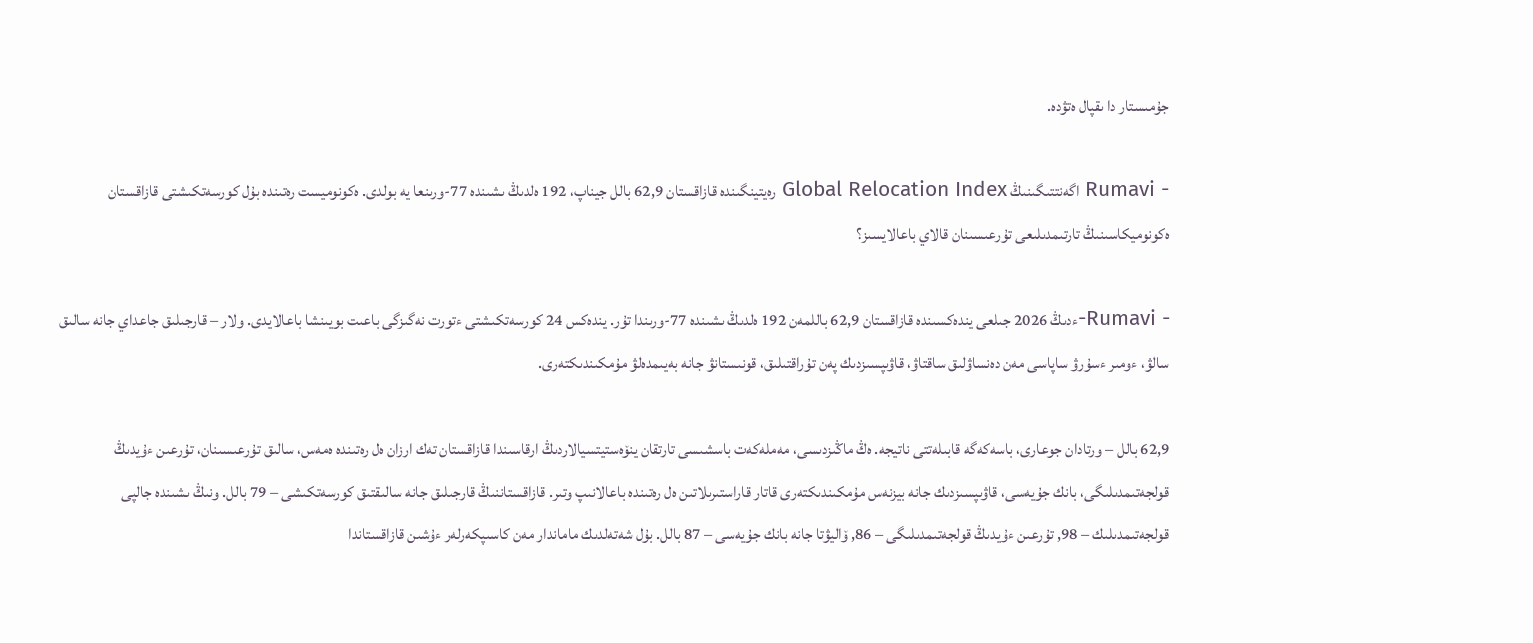جۇمىستار دا ىقپال ەتۋدە.

- Rumavi اگەنتتىگىنىڭ Global Relocation Index رەيتينگىندە قازاقستان 62,9 بالل جيناپ، 192 ەلدىڭ ىشىندە 77-ورىنعا يە بولدى. ەكونوميست رەتىندە بۇل كورسەتكىشتى قازاقستان ەكونوميكاسىنىڭ تارتىمدىلىعى تۇرعىسىنان قالاي باعالايسىز؟

- Rumavi-ءدىڭ 2026 جىلعى يندەكسىندە قازاقستان 62,9 باللمەن 192 ەلدىڭ ىشىندە 77-ورىندا تۇر. يندەكس 24 كورسەتكىشتى ءتورت نەگىزگى باعىت بويىنشا باعالايدى. ولار – قارجىلىق جاعداي جانە سالىق سالۋ، ءومىر ءسۇرۋ ساپاسى مەن دەنساۋلىق ساقتاۋ، قاۋىپسىزدىك پەن تۇراقتىلىق، قونىستانۋ جانە بەيىمدەلۋ مۇمكىندىكتەرى.

62,9 بالل – ورتادان جوعارى، باسەكەگە قابىلەتتى ناتيجە. ەڭ ماڭىزدىسى، مەملەكەت باسشىسى تارتقان ينۆەستيتسيالاردىڭ ارقاسىندا قازاقستان تەك ارزان ەل رەتىندە ەمەس، سالىق تۇرعىسىنان، تۇرعىن ءۇيدىڭ قولجەتىمدىلىگى، بانك جۇيەسى، قاۋىپسىزدىك جانە بيزنەس مۇمكىندىكتەرى قاتار قاراستىرىلاتىن ەل رەتىندە باعالانىپ وتىر. قازاقستاننىڭ قارجىلىق جانە سالىقتىق كورسەتكىشى – 79 بالل. ونىڭ ىشىندە جالپى قولجەتىمدىلىك – 98, تۇرعىن ءۇيدىڭ قولجەتىمدىلىگى – 86, ۆاليۋتا جانە بانك جۇيەسى – 87 بالل. بۇل شەتەلدىك ماماندار مەن كاسىپكەرلەر ءۇشىن قازاقستاندا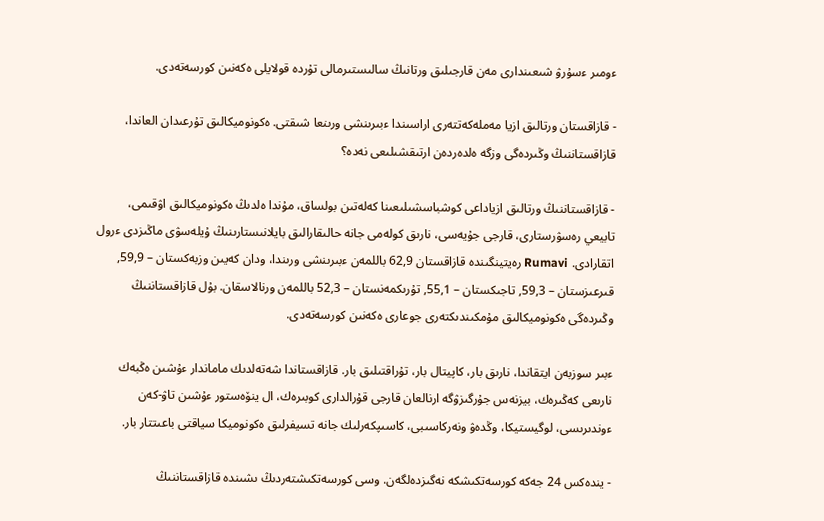ءومىر ءسۇرۋ شىعىندارى مەن قارجىلىق ورتانىڭ سالىستىرمالى تۇردە قولايلى ەكەنىن كورسەتەدى.

- قازاقستان ورتالىق ازيا مەملەكەتتەرى اراسىندا ءبىرىنشى ورىنعا شىقتى. ەكونوميكالىق تۇرعىدان العاندا، قازاقستاننىڭ وڭىردەگى وزگە ەلدەردەن ارتىقشىلىعى نەدە؟

- قازاقستاننىڭ ورتالىق ازياداعى كوشباسشىلىعىنا كەلەتىن بولساق، مۇندا ەلدىڭ ەكونوميكالىق اۋقىمى، تابيعي رەسۋرستارى، قارجى جۇيەسى، نارىق كولەمى جانە حالىقارالىق بايلانىستارىنىڭ ۇيلەسۋى ماڭىزدى ءرول اتقارادى. Rumavi رەيتينگىندە قازاقستان 62,9 باللمەن ءبىرىنشى ورىندا، ودان كەيىن وزبەكستان – 59,9, قىرعىزستان – 59,3, تاجىكستان – 55,1, تۇرىكمەنستان – 52,3 باللمەن ورنالاسقان. بۇل قازاقستاننىڭ وڭىردەگى ەكونوميكالىق مۇمكىندىكتەرى جوعارى ەكەنىن كورسەتەدى.

ءبىر سوزبەن ايتقاندا، نارىق بار، كاپيتال بار، تۇراقتىلىق بار. قازاقستاندا شەتەلدىك ماماندار ءۇشىن ەڭبەك نارىعى كەڭىرەك، بيزنەس جۇرگىزۋگە ارنالعان قارجى قۇرالدارى كوبىرەك، ال ينۆەستور ءۇشىن تاۋ-كەن ءوندىرىسى، لوگيستيكا، وڭدەۋ ونەركاسىبى، كاسىپكەرلىك جانە تسيفرلىق ەكونوميكا سياقتى باعىتتار بار.

- يندەكس 24 جەكە كورسەتكىشكە نەگىزدەلگەن. وسى كورسەتكىشتەردىڭ ىشىندە قازاقستاننىڭ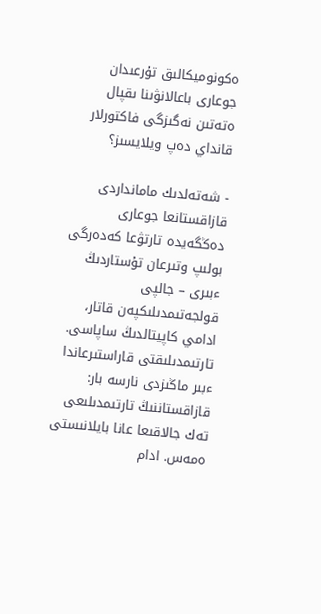ەكونوميكالىق تۇرعىدان جوعارى باعالانۋىنا ىقپال ەتەتىن نەگىزگى فاكتورلار قانداي دەپ ويلايسىز؟

- شەتەلدىك مامانداردى قازاقستانعا جوعارى دەڭگەيدە تارتۋعا كەدەرگى بولىپ وتىرعان تۇستاردىڭ ءبىرى – جالپى قولجەتىمدىلىكپەن قاتار، ادامي كاپيتالدىڭ ساپاسى. تارتىمدىلىقتى قاراستىرعاندا ءبىر ماڭىزدى نارسە بار: قازاقستاننىڭ تارتىمدىلىعى تەك جالاقىعا عانا بايلانىستى ەمەس. ادام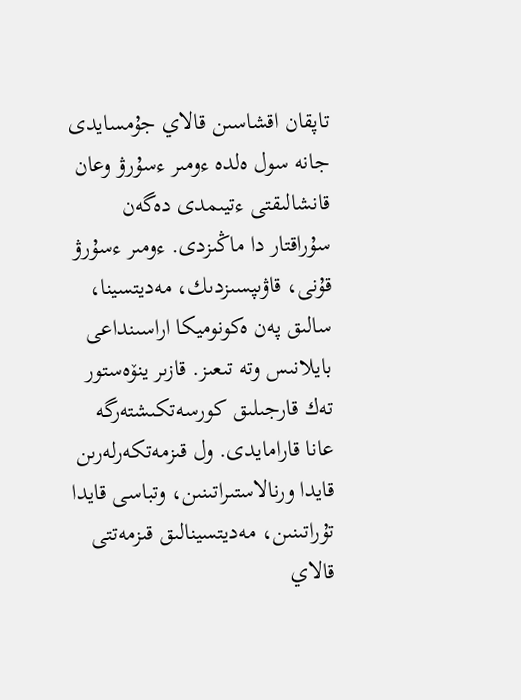تاپقان اقشاسىن قالاي جۇمسايدى جانە سول ەلدە ءومىر ءسۇرۋ وعان قانشالىقتى ءتيىمدى دەگەن سۇراقتار دا ماڭىزدى. ءومىر ءسۇرۋ قۇنى، قاۋىپسىزدىك، مەديتسينا، سالىق پەن ەكونوميكا اراسىنداعى بايلانىس وتە تىعىز. قازىر ينۆەستور تەك قارجىلىق كورسەتكىشتەرگە عانا قارامايدى. ول قىزمەتكەرلەرىن قايدا ورنالاستىراتىنىن، وتباسى قايدا تۇراتىنىن، مەديتسينالىق قىزمەتتى قالاي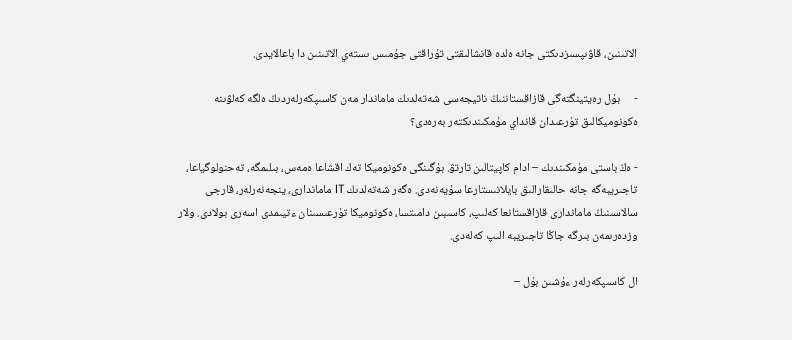الاتىنىن، قاۋىپسىزدىكتى جانە ەلدە قانشالىقتى تۇراقتى جۇمىس ىستەي الاتىنىن دا باعالايدى.

-     بۇل رەيتينگتەگى قازاقستاننىڭ ناتيجەسى شەتەلدىك ماماندار مەن كاسىپكەرلەردىڭ ەلگە كەلۋىنە ەكونوميكالىق تۇرعىدان قانداي مۇمكىندىكتەر بەرەدى؟

- ەڭ باستى مۇمكىندىك – ادام كاپيتالىن تارتۋ. بۇگىنگى ەكونوميكا تەك اقشاعا ەمەس، بىلىمگە، تەحنولوگياعا، تاجىريبەگە جانە حالىقارالىق بايلانىستارعا سۇيەنەدى. ەگەر شەتەلدىك IT ماماندارى، ينجەنەرلەر، قارجى سالاسىنىڭ ماماندارى قازاقستانعا كەلىپ، كاسىبىن دامىتسا، ەكونوميكا تۇرعىسىنان ءتيىمدى اسەرى بولادى. ولار وزدەرىمەن بىرگە جاڭا تاجىريبە الىپ كەلەدى.

ال كاسىپكەرلەر ءۇشىن بۇل –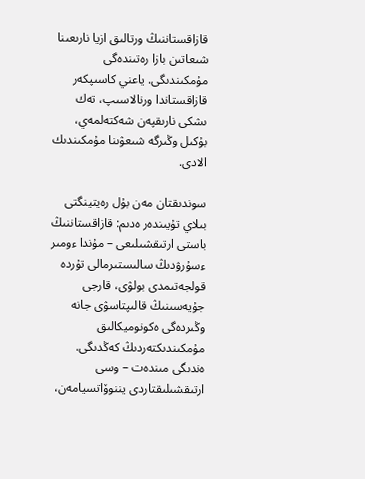قازاقستاننىڭ ورتالىق ازيا نارىعىنا شىعاتىن بازا رەتىندەگى مۇمكىندىگى. ياعني كاسىپكەر قازاقستاندا ورنالاسىپ، تەك ىشكى نارىقپەن شەكتەلمەي، بۇكىل وڭىرگە شىعۋىنا مۇمكىندىك الادى.

سوندىقتان مەن بۇل رەيتينگتى بىلاي تۇيىندەر ەدىم: قازاقستاننىڭ باستى ارتىقشىلىعى – مۇندا ءومىر ءسۇرۋدىڭ سالىستىرمالى تۇردە قولجەتىمدى بولۋى، قارجى جۇيەسىنىڭ قالىپتاسۋى جانە وڭىردەگى ەكونوميكالىق مۇمكىندىكتەردىڭ كەڭدىگى. ەندىگى مىندەت – وسى ارتىقشىلىقتاردى يننوۆاتسيامەن،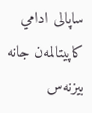ساپالى ادامي كاپيتالمەن جانە بيزنەس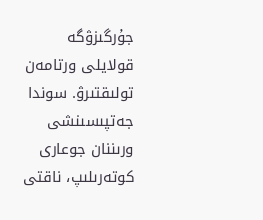جۇرگىزۋگە قولايلى ورتامەن تولىقتىرۋ. سوندا جەتپىسىنشى ورىننان جوعارى كوتەرىلىپ، ناقتى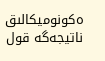ەكونوميكالىق ناتيجەگە قول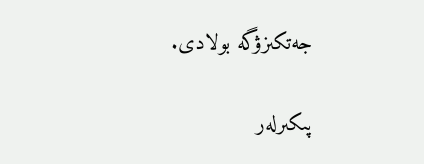جەتكىزۋگە بولادى.

پىكىرلەر